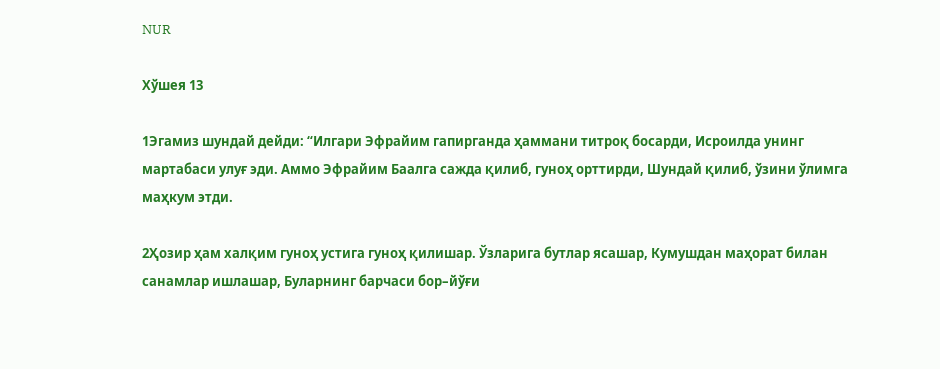NUR

Хўшея 13

1Эгамиз шундай дейди: “Илгари Эфрайим гапирганда ҳаммани титроқ босарди, Исроилда унинг мартабаси улуғ эди. Аммо Эфрайим Баалга сажда қилиб, гуноҳ орттирди, Шундай қилиб, ўзини ўлимга маҳкум этди.

2Ҳозир ҳам халқим гуноҳ устига гуноҳ қилишар. Ўзларига бутлар ясашар, Кумушдан маҳорат билан санамлар ишлашар, Буларнинг барчаси бор–йўғи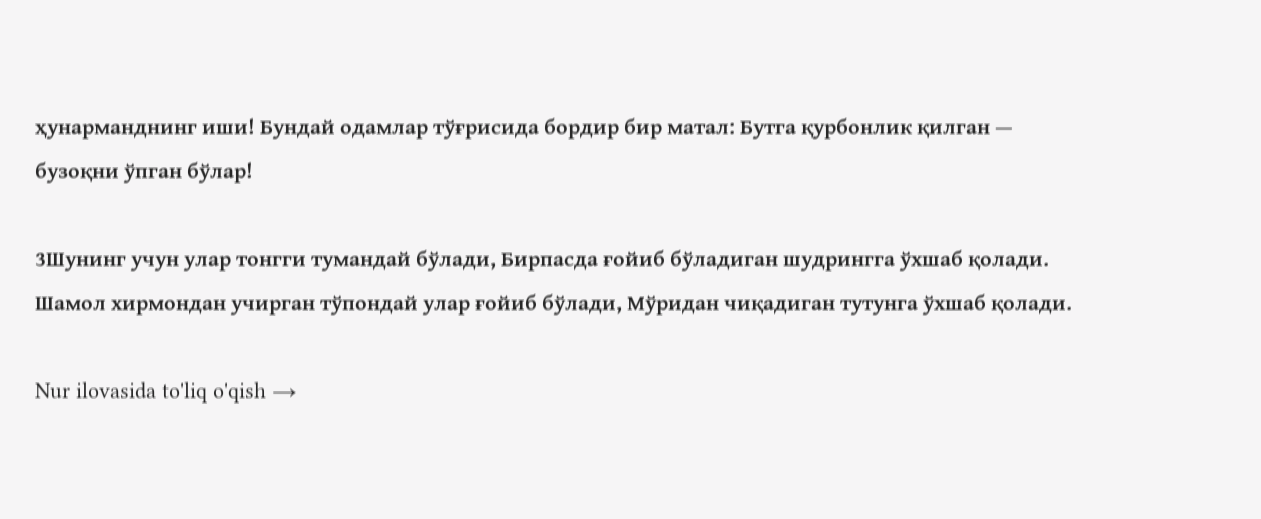ҳунарманднинг иши! Бундай одамлар тўғрисида бордир бир матал: Бутга қурбонлик қилган — бузоқни ўпган бўлар!

3Шунинг учун улар тонгги тумандай бўлади, Бирпасда ғойиб бўладиган шудрингга ўхшаб қолади. Шамол хирмондан учирган тўпондай улар ғойиб бўлади, Мўридан чиқадиган тутунга ўхшаб қолади.

Nur ilovasida to'liq o'qish →